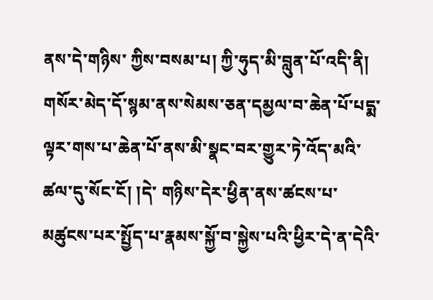ནས་དེ་གཉིས་ ཀྱིས་བསམ་པ། ཀྱི་ཧུད་མི་བླུན་པོ་འདི་ནི། གསོར་མེད་དོ་སྙམ་ནས་སེམས་ཅན་དམྱལ་བ་ཆེན་པོ་པདྨ་ལྟར་གས་པ་ཆེན་པོ་ནས་མི་སྣང་བར་གྱུར་ཏེ་འོད་མའི་ཚལ་དུ་སོང་ངོ། །དེ་ གཉིས་དེར་ཕྱིན་ནས་ཚངས་པ་མཚུངས་པར་སྤྱོད་པ་རྣམས་སྐྱོ་བ་སྐྱེས་པའི་ཕྱིར་དེ་ན་དེའི་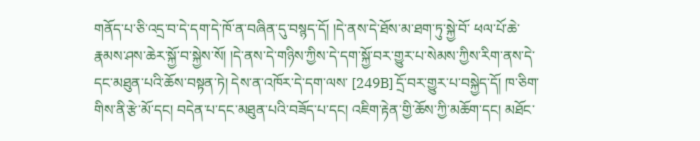གནོད་པ་ཅི་འདྲ་བ་དེ་དག་དེ་ཁོ་ན་བཞིན་དུ་བསྙད་དོ། །དེ་ནས་དེ་ཐོས་མ་ཐག་ཏུ་སྐྱེ་བོ་ ཕལ་པོ་ཆེ་རྣམས་ཤས་ཆེར་སྐྱོ་བ་སྐྱེས་སོ། །དེ་ནས་དེ་གཉིས་ཀྱིས་དེ་དག་སྐྱོ་བར་གྱུར་པ་སེམས་ཀྱིས་རིག་ནས་དེ་དང་མཐུན་པའི་ཆོས་བསྟན་ཏེ། དེས་ན་འཁོར་དེ་དག་ལས་ [249B] དྲོ་བར་གྱུར་པ་བསྐྱེད་དོ། ཁ་ཅིག་གིས་ནི་རྩེ་མོ་དང། བདེན་པ་དང་མཐུན་པའི་བཟོད་པ་དང། འཇིག་རྟེན་གྱི་ཆོས་ཀྱི་མཆོག་དང། མཐོང་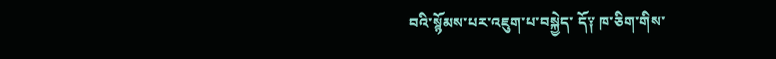བའི་སྙོམས་པར་འཇུག་པ་བསྐྱེད་ དོ༑ ཁ་ཅིག་གིས་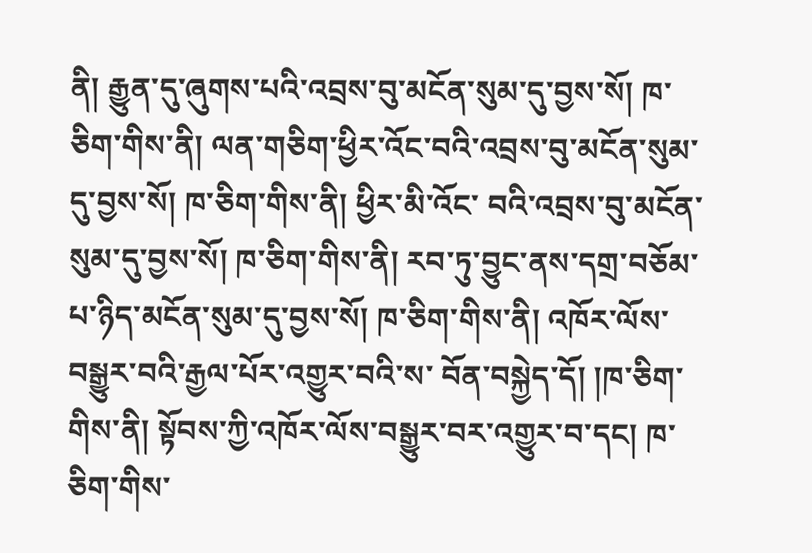ནི། རྒྱུན་དུ་ཞུགས་པའི་འབྲས་བུ་མངོན་སུམ་དུ་བྱས་སོ། ཁ་ཅིག་གིས་ནི། ལན་གཅིག་ཕྱིར་འོང་བའི་འབྲས་བུ་མངོན་སུམ་དུ་བྱས་སོ། ཁ་ཅིག་གིས་ནི། ཕྱིར་མི་འོང་ བའི་འབྲས་བུ་མངོན་སུམ་དུ་བྱས་སོ། ཁ་ཅིག་གིས་ནི། རབ་ཏུ་བྱུང་ནས་དགྲ་བཅོམ་པ་ཉིད་མངོན་སུམ་དུ་བྱས་སོ། ཁ་ཅིག་གིས་ནི། འཁོར་ལོས་བསྒྱུར་བའི་རྒྱལ་པོར་འགྱུར་བའི་ས་ བོན་བསྐྱེད་དོ། །ཁ་ཅིག་གིས་ནི། སྟོབས་ཀྱི་འཁོར་ལོས་བསྒྱུར་བར་འགྱུར་བ་དང། ཁ་ཅིག་གིས་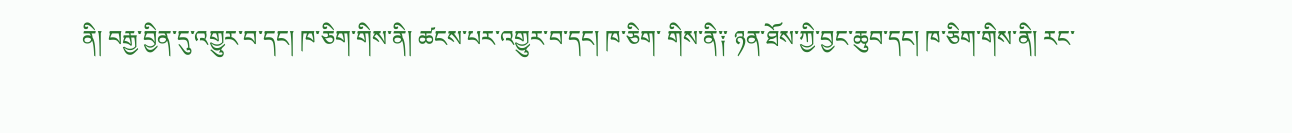ནི། བརྒྱ་བྱིན་དུ་འགྱུར་བ་དང། ཁ་ཅིག་གིས་ནི། ཚངས་པར་འགྱུར་བ་དང། ཁ་ཅིག་ གིས་ནི༑ ཉན་ཐོས་ཀྱི་བྱང་ཆུབ་དང། ཁ་ཅིག་གིས་ནི། རང་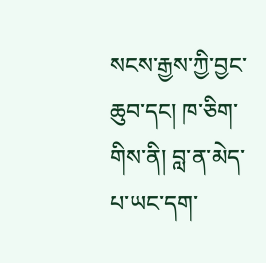སངས་རྒྱས་ཀྱི་བྱང་ཆུབ་དང། ཁ་ཅིག་གིས་ནི། བླ་ན་མེད་པ་ཡང་དག་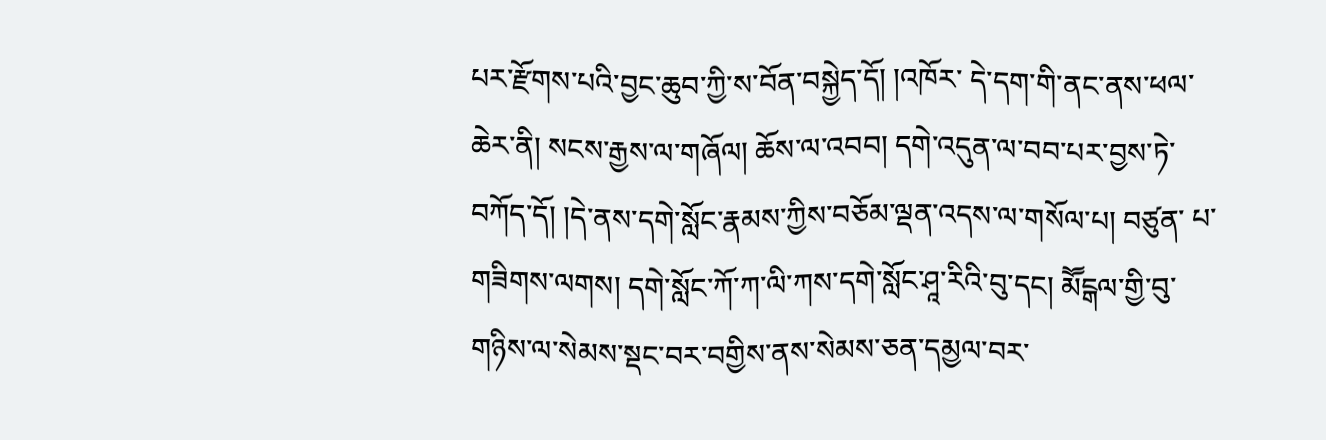པར་རྫོགས་པའི་བྱང་ཆུབ་ཀྱི་ས་བོན་བསྐྱེད་དོ། །འཁོར་ དེ་དག་གི་ནང་ནས་ཕལ་ཆེར་ནི། སངས་རྒྱས་ལ་གཞོལ། ཆོས་ལ་འབབ། དགེ་འདུན་ལ་བབ་པར་བྱས་ཏེ་བཀོད་དོ། །དེ་ནས་དགེ་སློང་རྣམས་ཀྱིས་བཅོམ་ལྡན་འདས་ལ་གསོལ་པ། བཙུན་ པ་གཟིགས་ལགས། དགེ་སློང་ཀོ་ཀ་ལི་ཀས་དགེ་སློང་ཤཱ་རིའི་བུ་དང། མཽངྒལ་གྱི་བུ་གཉིས་ལ་སེམས་སྡང་བར་བགྱིས་ནས་སེམས་ཅན་དམྱལ་བར་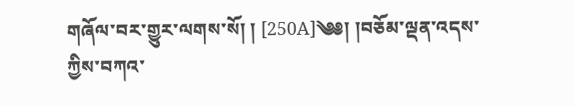གཞོལ་བར་གྱུར་ལགས་སོ། ། [250A]༄༅། །བཅོམ་ལྡན་འདས་ཀྱིས་བཀའ་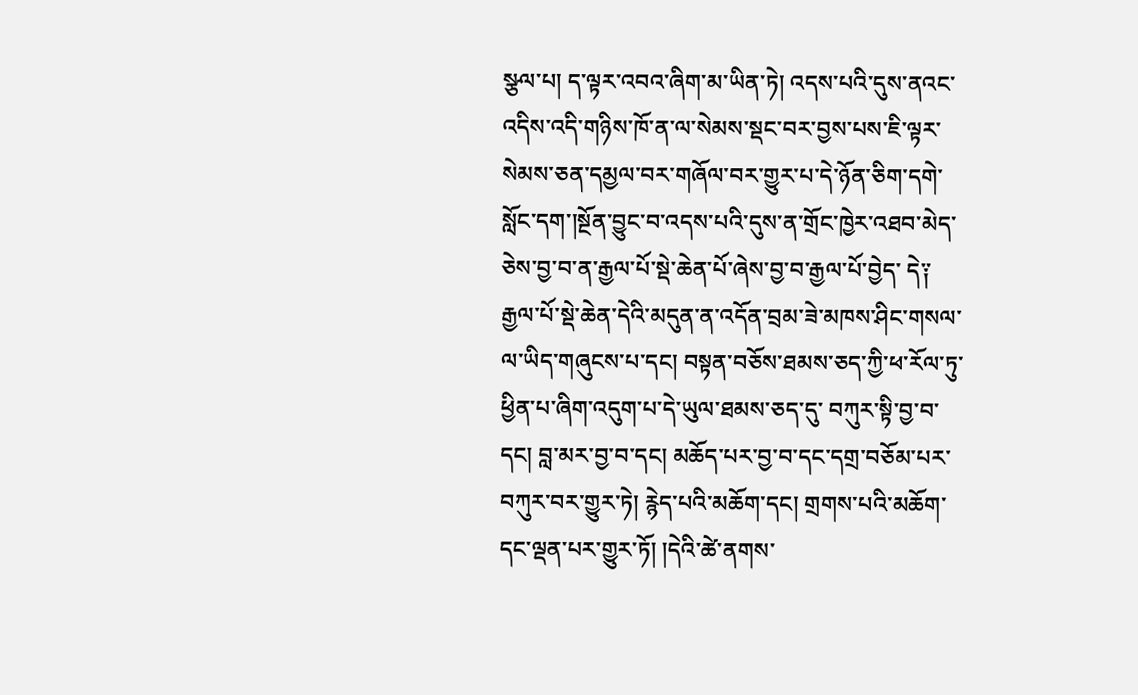སྩལ་པ། ད་ལྟར་འབའ་ཞིག་མ་ཡིན་ཏེ། འདས་པའི་དུས་ནའང་འདིས་འདི་གཉིས་ཁོ་ན་ལ་སེམས་སྡང་བར་བྱས་པས་ཇི་ལྟར་ སེམས་ཅན་དམྱལ་བར་གཞོལ་བར་གྱུར་པ་དེ་ཉོན་ཅིག་དགེ་སློང་དག་།སྔོན་བྱུང་བ་འདས་པའི་དུས་ན་གྲོང་ཁྱེར་འཐབ་མེད་ཅེས་བྱ་བ་ན་རྒྱལ་པོ་སྡེ་ཆེན་པོ་ཞེས་བྱ་བ་རྒྱལ་པོ་བྱེད་ དེ༑ རྒྱལ་པོ་སྡེ་ཆེན་དེའི་མདུན་ན་འདོན་བྲམ་ཟེ་མཁས་ཤིང་གསལ་ལ་ཡིད་གཞུངས་པ་དང། བསྟན་བཅོས་ཐམས་ཅད་ཀྱི་ཕ་རོལ་ཏུ་ཕྱིན་པ་ཞིག་འདུག་པ་དེ་ཡུལ་ཐམས་ཅད་དུ་ བཀུར་སྟི་བྱ་བ་དང། བླ་མར་བྱ་བ་དང། མཆོད་པར་བྱ་བ་དང་དགྲ་བཅོམ་པར་བཀུར་བར་གྱུར་ཏེ། རྙེད་པའི་མཆོག་དང། གྲགས་པའི་མཆོག་དང་ལྡན་པར་གྱུར་ཏོ། །དེའི་ཚེ་ནགས་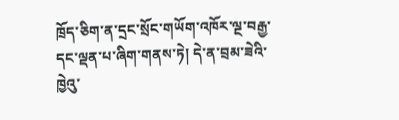ཁྲོད་ཅིག་ན་དྲང་སྲོང་གཡོག་འཁོར་ལྔ་བརྒྱ་དང་ལྡན་པ་ཞིག་གནས་ཏེ། དེ་ན་བྲམ་ཟེའི་ཁྱེའུ་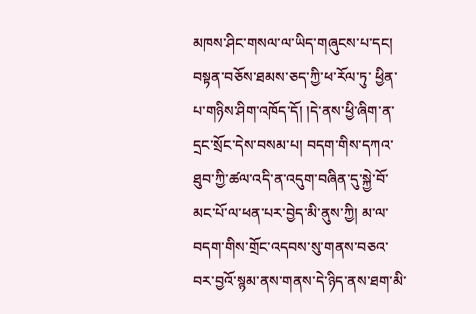མཁས་ཤིང་གསལ་ལ་ཡིད་གཞུངས་པ་དང། བསྟན་བཅོས་ཐམས་ཅད་ཀྱི་ཕ་རོལ་ཏུ་ ཕྱིན་པ་གཉིས་ཤིག་འཁོད་དོ། །དེ་ནས་ཕྱི་ཞིག་ན་དྲང་སྲོང་དེས་བསམ་པ། བདག་གིས་དཀའ་ཐུབ་ཀྱི་ཚལ་འདི་ན་འདུག་བཞིན་དུ་སྐྱེ་བོ་མང་པོ་ལ་ཕན་པར་བྱེད་མི་ནུས་ཀྱི། མ་ལ་ བདག་གིས་གྲོང་འདབས་སུ་གནས་བཅའ་བར་བྱའོ་སྙམ་ནས་གནས་དེ་ཉིད་ནས་ཐག་མི་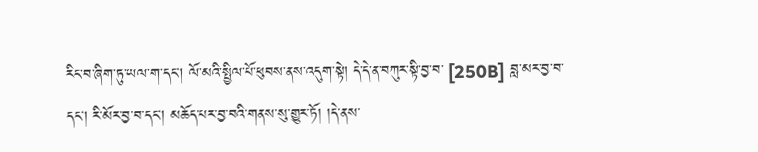རིང་བ་ཞིག་ཏུ་ཡལ་ག་དང། ལོ་མའི་སྤྱིལ་པོ་ཕུབས་ནས་འདུག་སྟེ། དེ་དེ་ན་བཀུར་སྟི་བྱ་བ་ [250B] བླ་མར་བྱ་བ་དང། རི་མོར་བྱ་བ་དང། མཆོད་པར་བྱ་བའི་གནས་སུ་གྱུར་ཏོ། །དེ་ནས་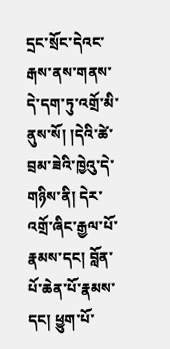དྲང་སྲོང་དེའང་རྒས་ནས་གནས་དེ་དག་ཏུ་འགྲོ་མི་ནུས་སོ། །དེའི་ཚེ་བྲམ་ཟེའི་ཁྱེའུ་དེ་གཉིས་ནི། དེར་ འགྲོ་ཞིང་རྒྱལ་པོ་རྣམས་དང། བློན་པོ་ཆེན་པོ་རྣམས་དང། ཕྱུག་པོ་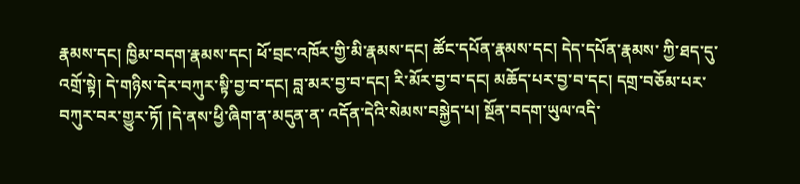རྣམས་དང། ཁྱིམ་བདག་རྣམས་དང། ཕོ་བྲང་འཁོར་གྱི་མི་རྣམས་དང། ཚོང་དཔོན་རྣམས་དང། དེད་དཔོན་རྣམས་ ཀྱི་ཐད་དུ་འགྲོ་སྟེ། དེ་གཉིས་དེར་བཀུར་སྟི་བྱ་བ་དང། བླ་མར་བྱ་བ་དང། རི་མོར་བྱ་བ་དང། མཆོད་པར་བྱ་བ་དང། དགྲ་བཅོམ་པར་བཀུར་བར་གྱུར་ཏོ། །དེ་ནས་ཕྱི་ཞིག་ན་མདུན་ན་ འདོན་དེའི་སེམས་བསྐྱེད་པ། སྔོན་བདག་ཡུལ་འདི་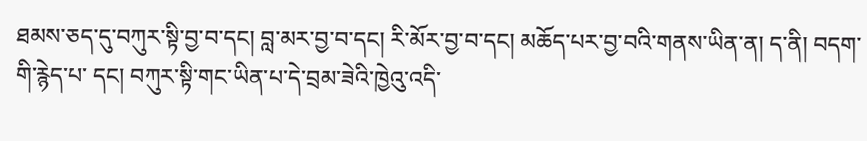ཐམས་ཅད་དུ་བཀུར་སྟི་བྱ་བ་དང། བླ་མར་བྱ་བ་དང། རི་མོར་བྱ་བ་དང། མཆོད་པར་བྱ་བའི་གནས་ཡིན་ན། ད་ནི། བདག་གི་རྙེད་པ་ དང། བཀུར་སྟི་གང་ཡིན་པ་དེ་བྲམ་ཟེའི་ཁྱེའུ་འདི་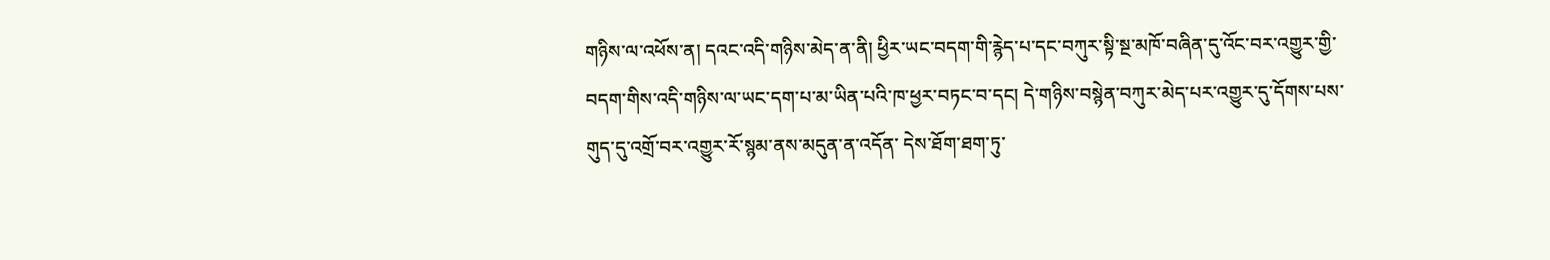གཉིས་ལ་འཕོས་ན། དའང་འདི་གཉིས་མེད་ན་ནི། ཕྱིར་ཡང་བདག་གི་རྙེད་པ་དང་བཀུར་སྟི་སྔ་མཁོ་བཞིན་དུ་འོང་བར་འགྱུར་གྱི་ བདག་གིས་འདི་གཉིས་ལ་ཡང་དག་པ་མ་ཡིན་པའི་ཁ་ཕྱར་བཏང་བ་དང། དེ་གཉིས་བསྙེན་བཀུར་མེད་པར་འགྱུར་དུ་དོགས་པས་གུད་དུ་འགྲོ་བར་འགྱུར་རོ་སྙམ་ནས་མདུན་ན་འདོན་ དེས་ཐོག་ཐག་ཏུ་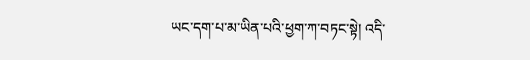ཡང་དག་པ་མ་ཡིན་པའི་ཕྱག་ཀ་བཏང་སྟེ། འདི་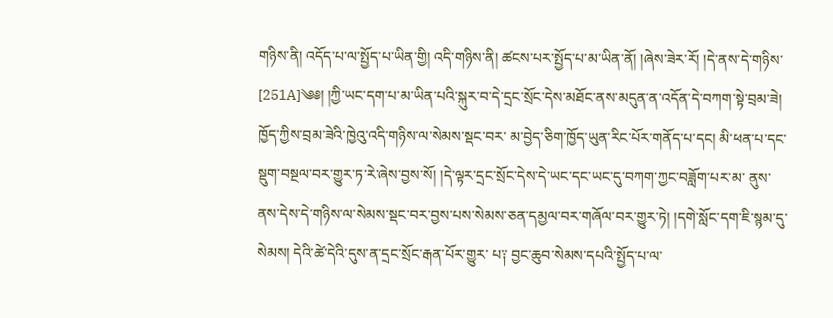གཉིས་ནི། འདོད་པ་ལ་སྤྱོད་པ་ཡིན་གྱི། འདི་གཉིས་ནི། ཚངས་པར་སྤྱོད་པ་མ་ཡིན་ནོ། །ཞེས་ཟེར་རོ། །དེ་ནས་དེ་གཉིས་ [251A]༄༅། །ཀྱི་ཡང་དག་པ་མ་ཡིན་པའི་སྐུར་བ་དེ་དྲང་སྲོང་དེས་མཐོང་ནས་མདུན་ན་འདོན་དེ་བཀག་སྟེ་བྲམ་ཟེ། ཁྱོད་ཀྱིས་བྲམ་ཟེའི་ཁྱེའུ་འདི་གཉིས་ལ་སེམས་སྡང་བར་ མ་བྱེད་ཅིག་ཁྱོད་ཡུན་རིང་པོར་གནོད་པ་དང། མི་ཕན་པ་དང་སྡུག་བསྔལ་བར་གྱུར་ཏ་རེ་ཞེས་བྱས་སོ། །དེ་ལྟར་དྲང་སྲོང་དེས་དེ་ཡང་དང་ཡང་དུ་བཀག་ཀྱང་བཟློག་པར་མ་ ནུས་ནས་དེས་དེ་གཉིས་ལ་སེམས་སྡང་བར་བྱས་པས་སེམས་ཅན་དམྱལ་བར་གཞོལ་བར་གྱུར་ཏེ། །དགེ་སློང་དག་ཇི་སྙམ་དུ་སེམས། དེའི་ཚེ་དེའི་དུས་ན་དྲང་སྲོང་རྒན་པོར་གྱུར་ པ༑ བྱང་ཆུབ་སེམས་དཔའི་སྤྱོད་པ་ལ་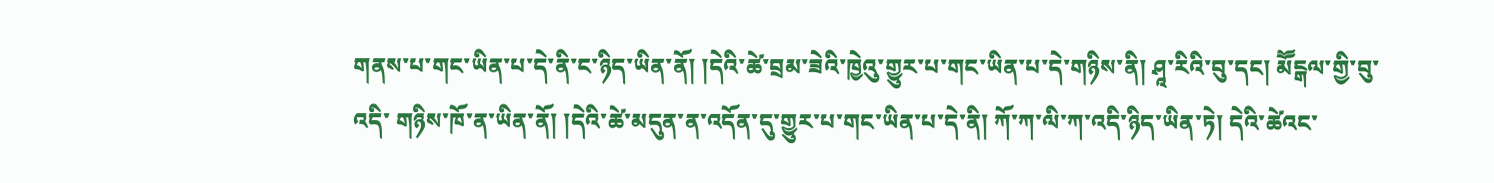གནས་པ་གང་ཡིན་པ་དེ་ནི་ང་ཉིད་ཡིན་ནོ། །དེའི་ཚེ་བྲམ་ཟེའི་ཁྱེའུ་གྱུར་པ་གང་ཡིན་པ་དེ་གཉིས་ནི། ཤཱ་རིའི་བུ་དང། མཽངྒལ་གྱི་བུ་འདི་ གཉིས་ཁོ་ན་ཡིན་ནོ། །དེའི་ཚེ་མདུན་ན་འདོན་དུ་གྱུར་པ་གང་ཡིན་པ་དེ་ནི། ཀོ་ཀ་ལི་ཀ་འདི་ཉིད་ཡིན་ཏེ། དེའི་ཚེའང་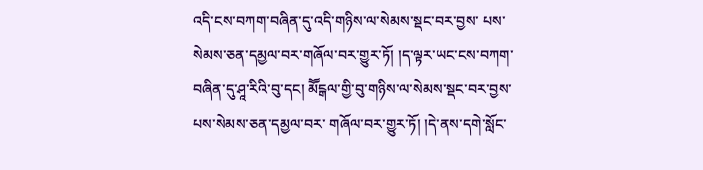འདི་ངས་བཀག་བཞིན་དུ་འདི་གཉིས་ལ་སེམས་སྡང་བར་བྱས་ པས་སེམས་ཅན་དམྱལ་བར་གཞོལ་བར་གྱུར་ཏོ། །ད་ལྟར་ཡང་ངས་བཀག་བཞིན་དུ་ཤཱ་རིའི་བུ་དང། མཽངྒལ་གྱི་བུ་གཉིས་ལ་སེམས་སྡང་བར་བྱས་པས་སེམས་ཅན་དམྱལ་བར་ གཞོལ་བར་གྱུར་ཏོ། །དེ་ནས་དགེ་སློང་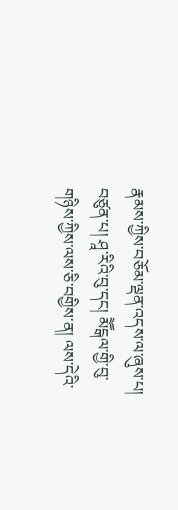རྣམས་ཀྱིས་བཅོམ་ལྡན་འདས་ལ་ཞུས་པ། བཙུན་པ། ཤཱ་རིའི་བུ་དང། མཽངྒལ་གྱི་བུ་གཉིས་ཀྱིས་ལས་ཅི་བགྱིས་ན། ལས་དེའི་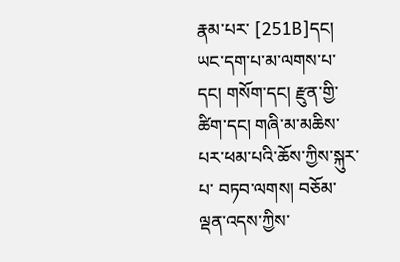རྣམ་པར་ [251B]དང། ཡང་དག་པ་མ་ལགས་པ་དང། གསོག་དང། རྫུན་གྱི་ཚིག་དང། གཞི་མ་མཆིས་པར་ཕམ་པའི་ཆོས་ཀྱིས་སྐུར་པ་ བཏབ་ལགས། བཅོམ་ལྡན་འདས་ཀྱིས་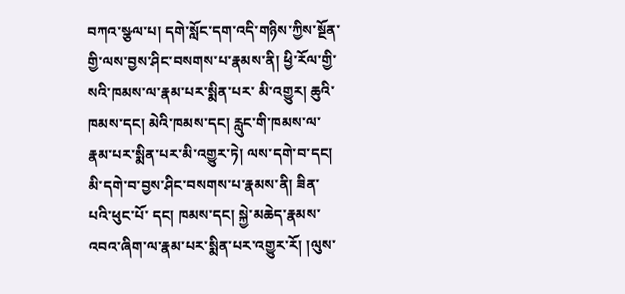བཀའ་སྩལ་པ། དགེ་སློང་དག་འདི་གཉིས་ཀྱིས་སྔོན་གྱི་ལས་བྱས་ཤིང་བསགས་པ་རྣམས་ནི། ཕྱི་རོལ་གྱི་སའི་ཁམས་ལ་རྣམ་པར་སྨིན་པར་ མི་འགྱུར། ཆུའི་ཁམས་དང། མེའི་ཁམས་དང། རླུང་གི་ཁམས་ལ་རྣམ་པར་སྨིན་པར་མི་འགྱུར་ཏེ། ལས་དགེ་བ་དང། མི་དགེ་བ་བྱས་ཤིང་བསགས་པ་རྣམས་ནི། ཟིན་པའི་ཕུང་པོ་ དང། ཁམས་དང། སྐྱེ་མཆེད་རྣམས་འབའ་ཞིག་ལ་རྣམ་པར་སྨིན་པར་འགྱུར་རོ། །ལུས་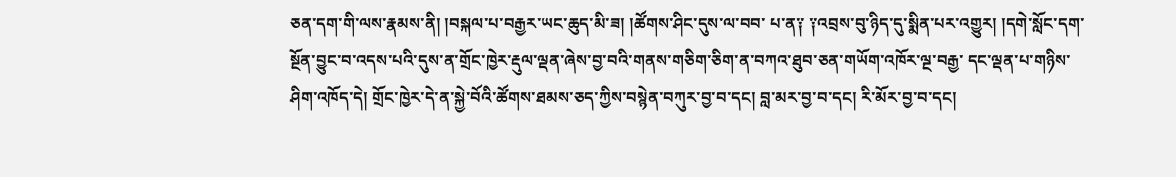ཅན་དག་གི་ལས་རྣམས་ནི། །བསྐལ་པ་བརྒྱར་ཡང་ཆུད་མི་ཟ། །ཚོགས་ཤིང་དུས་ལ་བབ་ པ་ན༑ ༑འབྲས་བུ་ཉིད་དུ་སྨིན་པར་འགྱུར། །དགེ་སློང་དག་སྔོན་བྱུང་བ་འདས་པའི་དུས་ན་གྲོང་ཁྱེར་རྡུལ་ལྡན་ཞེས་བྱ་བའི་གནས་གཅིག་ཅིག་ན་བཀའ་ཐུབ་ཅན་གཡོག་འཁོར་ལྔ་བརྒྱ་ དང་ལྡན་པ་གཉིས་ཤིག་འཁོད་དེ། གྲོང་ཁྱེར་དེ་ན་སྐྱེ་བོའི་ཚོགས་ཐམས་ཅད་ཀྱིས་བསྙེན་བཀུར་བྱ་བ་དང། བླ་མར་བྱ་བ་དང། རི་མོར་བྱ་བ་དང།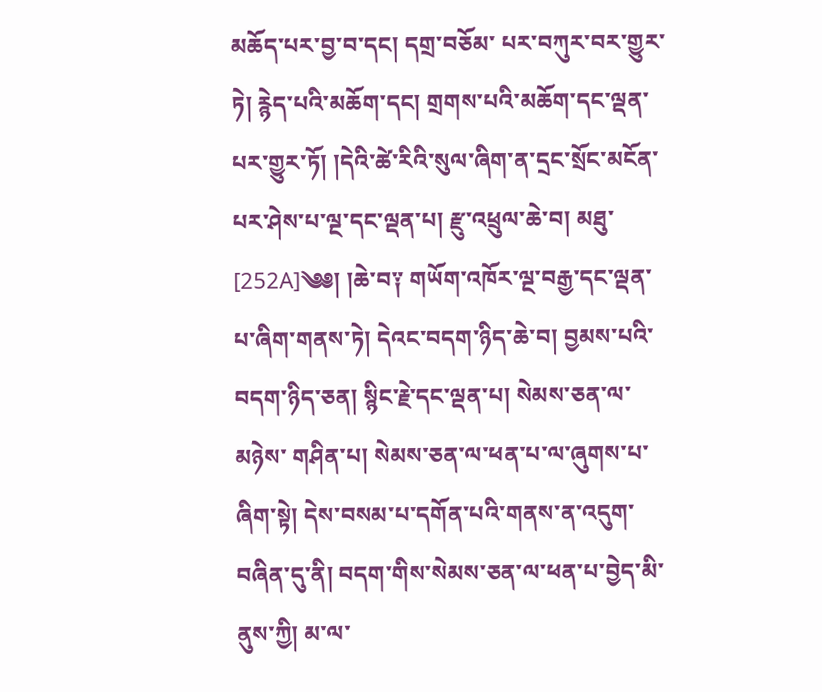མཆོད་པར་བྱ་བ་དང། དགྲ་བཅོམ་ པར་བཀུར་བར་གྱུར་ཏེ། རྙེད་པའི་མཆོག་དང། གྲགས་པའི་མཆོག་དང་ལྡན་པར་གྱུར་ཏོ། །དེའི་ཚེ་རིའི་སུལ་ཞིག་ན་དྲང་སྲོང་མངོན་པར་ཤེས་པ་ལྔ་དང་ལྡན་པ། རྫུ་འཕྲུལ་ཆེ་བ། མཐུ་ [252A]༄༅། །ཆེ་བ༑ གཡོག་འཁོར་ལྔ་བརྒྱ་དང་ལྡན་པ་ཞིག་གནས་ཏེ། དེའང་བདག་ཉིད་ཆེ་བ། བྱམས་པའི་བདག་ཉིད་ཅན། སྙིང་རྗེ་དང་ལྡན་པ། སེམས་ཅན་ལ་མཉེས་ གཤིན་པ། སེམས་ཅན་ལ་ཕན་པ་ལ་ཞུགས་པ་ཞིག་སྟེ། དེས་བསམ་པ་དགོན་པའི་གནས་ན་འདུག་བཞིན་དུ་ནི། བདག་གིས་སེམས་ཅན་ལ་ཕན་པ་བྱེད་མི་ནུས་ཀྱི། མ་ལ་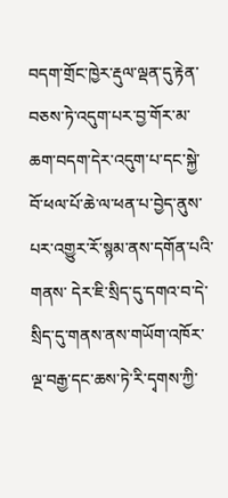བདག་གྲོང་ཁྱེར་རྡུལ་ལྡན་དུ་རྟེན་བཅས་ཏེ་འདུག་པར་བྱ་གོར་མ་ཆག་བདག་དེར་འདུག་པ་དང་སྐྱེ་བོ་ཕལ་པོ་ཆེ་ལ་ཕན་པ་བྱེད་ནུས་པར་འགྱུར་རོ་སྙམ་ནས་དགོན་པའི་གནས་ དེར་ཇི་སྲིད་དུ་དགའ་བ་དེ་སྲིད་དུ་གནས་ནས་གཡོག་འཁོར་ལྔ་བརྒྱ་དང་ཆས་ཏེ་རི་དྭགས་ཀྱི་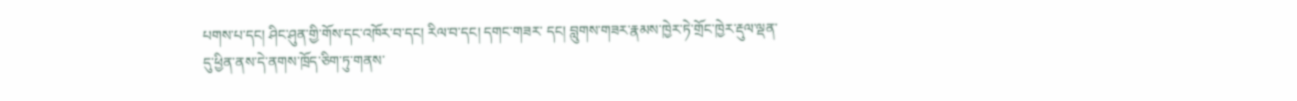པགས་པ་དང། ཤིང་ཤུན་གྱི་གོས་དང་འཁོར་བ་དང། རིལ་བ་དང། དགང་གཟར་ དང། བླུགས་གཟར་རྣམས་ཁྱེར་ཏེ་གྲོང་ཁྱེར་རྡུལ་ལྡན་དུ་ཕྱིན་ནས་དེ་ནགས་ཁྲོད་ཅིག་ཏུ་གནས་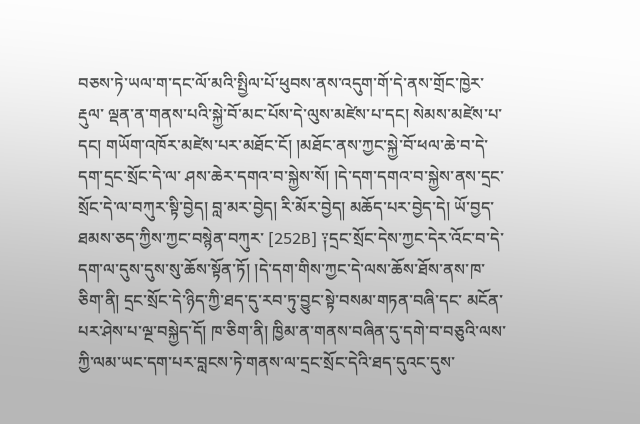བཅས་ཏེ་ཡལ་ག་དང་ལོ་མའི་སྤྱིལ་པོ་ཕུབས་ནས་འདུག་གོ་དེ་ནས་གྲོང་ཁྱེར་རྡུལ་ ལྡན་ན་གནས་པའི་སྐྱེ་བོ་མང་པོས་དེ་ལུས་མཛེས་པ་དང། སེམས་མཛེས་པ་དང། གཡོག་འཁོར་མཛེས་པར་མཐོང་ངོ། །མཐོང་ནས་ཀྱང་སྐྱེ་བོ་ཕལ་ཆེ་བ་དེ་དག་དྲང་སྲོང་དེ་ལ་ ཤས་ཆེར་དགའ་བ་སྐྱེས་སོ། །དེ་དག་དགའ་བ་སྐྱེས་ནས་དྲང་སྲོང་དེ་ལ་བཀུར་སྟི་བྱེད། བླ་མར་བྱེད། རི་མོར་བྱེད། མཆོད་པར་བྱེད་དེ། ཡོ་བྱད་ཐམས་ཅད་ཀྱིས་ཀྱང་བསྙེན་བཀུར་ [252B] ༑དྲང་སྲོང་དེས་ཀྱང་དེར་འོང་བ་དེ་དག་ལ་དུས་དུས་སུ་ཆོས་སྟོན་ཏོ། །དེ་དག་གིས་ཀྱང་དེ་ལས་ཆོས་ཐོས་ནས་ཁ་ཅིག་ནི། དྲང་སྲོང་དེ་ཉིད་ཀྱི་ཐད་དུ་རབ་ཏུ་བྱུང་སྟེ་བསམ་གཏན་བཞི་དང་ མངོན་པར་ཤེས་པ་ལྔ་བསྐྱེད་དོ། ཁ་ཅིག་ནི། ཁྱིམ་ན་གནས་བཞིན་དུ་དགེ་བ་བཅུའི་ལས་ཀྱི་ལམ་ཡང་དག་པར་བླངས་ཏེ་གནས་ལ་དྲང་སྲོང་དེའི་ཐད་དུའང་དུས་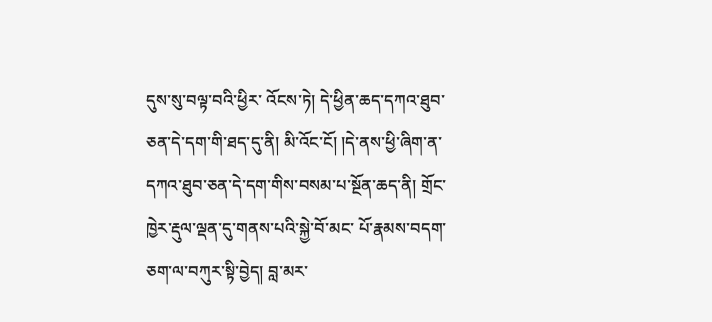དུས་སུ་བལྟ་བའི་ཕྱིར་ འོངས་ཏེ། དེ་ཕྱིན་ཆད་དཀའ་ཐུབ་ཅན་དེ་དག་གི་ཐད་དུ་ནི། མི་འོང་ངོ། །དེ་ནས་ཕྱི་ཞིག་ན་དཀའ་ཐུབ་ཅན་དེ་དག་གིས་བསམ་པ་སྔོན་ཆད་ནི། གྲོང་ཁྱེར་རྡུལ་ལྡན་དུ་གནས་པའི་སྐྱེ་བོ་མང་ པོ་རྣམས་བདག་ཅག་ལ་བཀུར་སྟི་བྱེད། བླ་མར་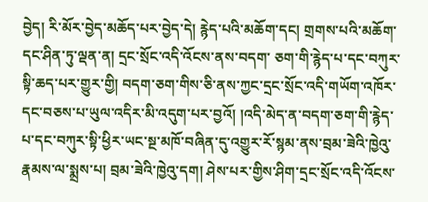བྱེད། རི་མོར་བྱེད་མཆོད་པར་བྱེད་དེ། རྙེད་པའི་མཆོག་དང། གྲགས་པའི་མཆོག་དང་ཤིན་ཏུ་ལྡན་ན། དྲང་སྲོང་འདི་འོངས་ནས་བདག་ ཅག་གི་རྙེད་པ་དང་བཀུར་སྟི་ཆད་པར་གྱུར་གྱི། བདག་ཅག་གིས་ཅི་ནས་ཀྱང་དྲང་སྲོང་འདི་གཡོག་འཁོར་དང་བཅས་པ་ཡུལ་འདིར་མི་འདུག་པར་བྱའོ། །འདི་མེད་ན་བདག་ཅག་གི་རྙེད་ པ་དང་བཀུར་སྟི་ཕྱིར་ཡང་སྔ་མཁོ་བཞིན་དུ་འགྱུར་རོ་སྙམ་ནས་བྲམ་ཟེའི་ཁྱེའུ་རྣམས་ལ་སྨྲས་པ། བྲམ་ཟེའི་ཁྱེའུ་དག། ཤེས་པར་གྱིས་ཤིག་དྲང་སྲོང་འདི་འོངས་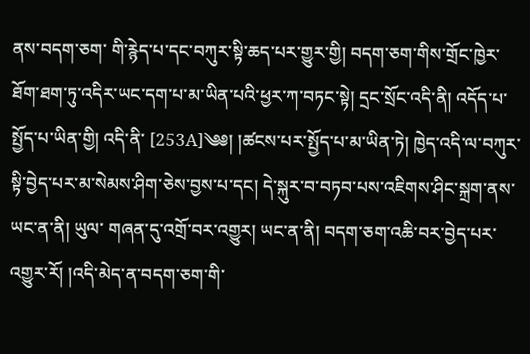ནས་བདག་ཅག་ གི་རྙེད་པ་དང་བཀུར་སྟི་ཆད་པར་གྱུར་གྱི། བདག་ཅག་གིས་གྲོང་ཁྱེར་ཐོག་ཐག་ཏུ་འདིར་ཡང་དག་པ་མ་ཡིན་པའི་ཕྱར་ཀ་བཏང་སྟེ། དྲང་སྲོང་འདི་ནི། འདོད་པ་སྤྱོད་པ་ཡིན་གྱི། འདི་ནི་ [253A]༄༅། །ཚངས་པར་སྤྱོད་པ་མ་ཡིན་ཏེ། ཁྱེད་འདི་ལ་བཀུར་སྟི་བྱེད་པར་མ་སེམས་ཤིག་ཅེས་བྱས་པ་དང། དེ་སྐུར་བ་བཏབ་པས་འཇིགས་ཤིང་སྐྲག་ནས་ཡང་ན་ནི། ཡུལ་ གཞན་དུ་འགྲོ་བར་འགྱུར། ཡང་ན་ནི། བདག་ཅག་འཆི་བར་བྱེད་པར་འགྱུར་རོ། །འདི་མེད་ན་བདག་ཅག་གི་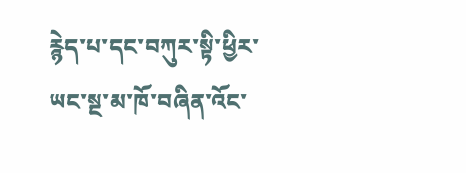རྙེད་པ་དང་བཀུར་སྟི་ཕྱིར་ཡང་སྔ་མ་ཁོ་བཞིན་འོང་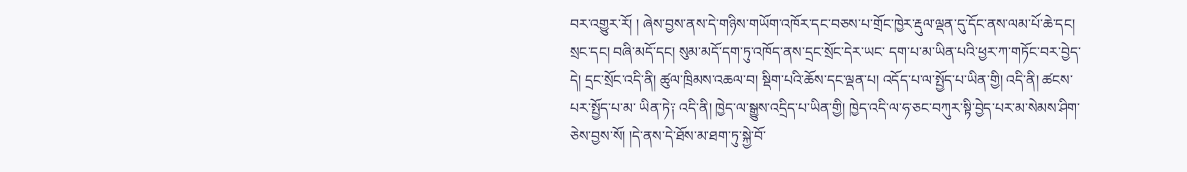བར་འགྱུར་རོ། ། ཞེས་བྱས་ནས་དེ་གཉིས་གཡོག་འཁོར་དང་བཅས་པ་གྲོང་ཁྱེར་རྡུལ་ལྡན་དུ་དོང་ནས་ལམ་པོ་ཆེ་དང། སྲང་དང། བཞི་མདོ་དང། སུམ་མདོ་དག་ཏུ་འཁོད་ནས་དྲང་སྲོང་དེར་ཡང་ དག་པ་མ་ཡིན་པའི་ཕྱར་ཀ་གཏོང་བར་བྱེད་དེ། དྲང་སྲོང་འདི་ནི། ཚུལ་ཁྲིམས་འཆལ་བ། སྡིག་པའི་ཆོས་དང་ལྡན་པ། འདོད་པ་ལ་སྤྱོད་པ་ཡིན་གྱི། འདི་ནི། ཚངས་པར་སྤྱོད་པ་མ་ ཡིན་ཏེ༑ འདི་ནི། ཁྱེད་ལ་སྒྱུས་འདྲིད་པ་ཡིན་གྱི། ཁྱེད་འདི་ལ་ཧ་ཅང་བཀུར་སྟི་བྱེད་པར་མ་སེམས་ཤིག་ཅེས་བྱས་སོ། །དེ་ནས་དེ་ཐོས་མ་ཐག་ཏུ་སྐྱེ་བོ་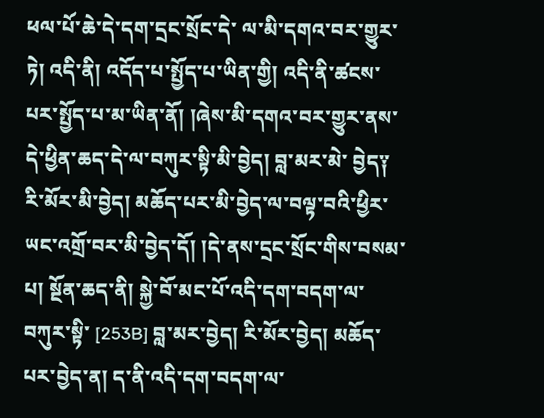ཕལ་པོ་ཆེ་དེ་དག་དྲང་སྲོང་དེ་ ལ་མི་དགའ་བར་གྱུར་ཏེ། འདི་ནི། འདོད་པ་སྤྱོད་པ་ཡིན་གྱི། འདི་ནི་ཚངས་པར་སྤྱོད་པ་མ་ཡིན་ནོ། །ཞེས་མི་དགའ་བར་གྱུར་ནས་དེ་ཕྱིན་ཆད་དེ་ལ་བཀུར་སྟི་མི་བྱེད། བླ་མར་མེ་ བྱེད༑ རི་མོར་མི་བྱེད། མཆོད་པར་མི་བྱེད་ལ་བལྟ་བའི་ཕྱིར་ཡང་འགྲོ་བར་མི་བྱེད་དོ། །དེ་ནས་དྲང་སྲོང་གིས་བསམ་པ། སྔོན་ཆད་ནི། སྐྱེ་བོ་མང་པོ་འདི་དག་བདག་ལ་བཀུར་སྟི་ [253B] བླ་མར་བྱེད། རི་མོར་བྱེད། མཆོད་པར་བྱེད་ན། ད་ནི་འདི་དག་བདག་ལ་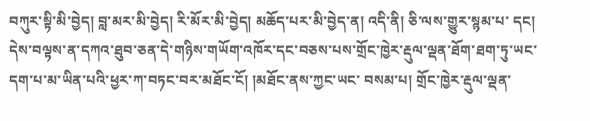བཀུར་སྟི་མི་བྱེད། བླ་མར་མི་བྱེད། རི་མོར་མི་བྱེད། མཆོད་པར་མི་བྱེད་ན། འདི་ནི། ཅི་ལས་གྱུར་སྙམ་པ་ དང། དེས་བལྟས་ན་དཀའ་ཐུབ་ཅན་དེ་གཉིས་གཡོག་འཁོར་དང་བཅས་པས་གྲོང་ཁྱེར་རྡུལ་ལྡན་ཐོག་ཐག་ཏུ་ཡང་དག་པ་མ་ཡིན་པའི་ཕྱར་ཀ་བཏང་བར་མཐོང་ངོ། །མཐོང་ནས་ཀྱང་ཡང་ བསམ་པ། གྲོང་ཁྱེར་རྡུལ་ལྡན་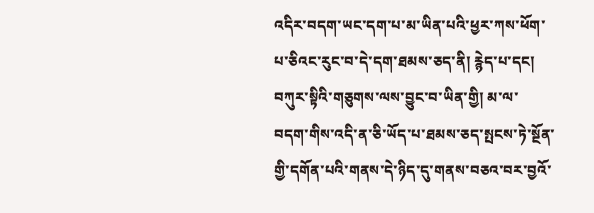འདིར་བདག་ཡང་དག་པ་མ་ཡིན་པའི་ཕྱར་ཀས་ཕོག་པ་ཅིའང་རུང་བ་དེ་དག་ཐམས་ཅད་ནི། རྙེད་པ་དང། བཀུར་སྟིའི་གཅུགས་ལས་བྱུང་བ་ཡིན་གྱི། མ་ལ་ བདག་གིས་འདི་ན་ཅི་ཡོད་པ་ཐམས་ཅད་སྤངས་ཏེ་སྔོན་གྱི་དགོན་པའི་གནས་དེ་ཉིད་དུ་གནས་བཅའ་བར་བྱའོ་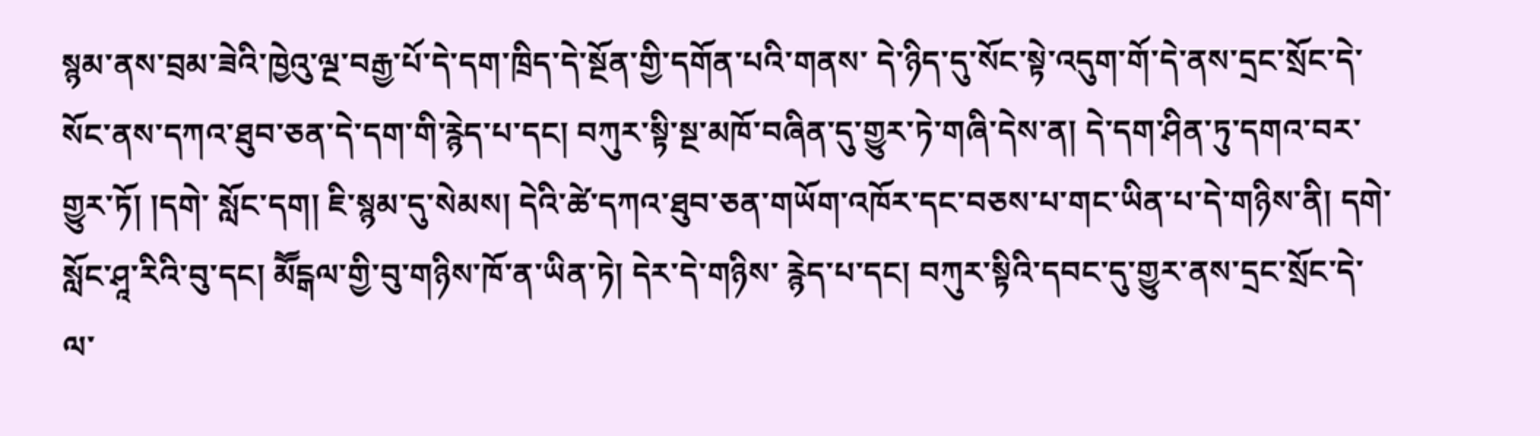སྙམ་ནས་བྲམ་ཟེའི་ཁྱེའུ་ལྔ་བརྒྱ་པོ་དེ་དག་ཁྲིད་དེ་སྔོན་གྱི་དགོན་པའི་གནས་ དེ་ཉིད་དུ་སོང་སྟེ་འདུག་གོ་དེ་ནས་དྲང་སྲོང་དེ་སོང་ནས་དཀའ་ཐུབ་ཅན་དེ་དག་གི་རྙེད་པ་དང། བཀུར་སྟི་སྔ་མཁོ་བཞིན་དུ་གྱུར་ཏེ་གཞི་དེས་ན། དེ་དག་ཤིན་ཏུ་དགའ་བར་གྱུར་ཏོ། །དགེ་ སློང་དག། ཇི་སྙམ་དུ་སེམས། དེའི་ཚེ་དཀའ་ཐུབ་ཅན་གཡོག་འཁོར་དང་བཅས་པ་གང་ཡིན་པ་དེ་གཉིས་ནི། དགེ་སློང་ཤཱ་རིའི་བུ་དང། མཽངྒལ་གྱི་བུ་གཉིས་ཁོ་ན་ཡིན་ཏེ། དེར་དེ་གཉིས་ རྙེད་པ་དང། བཀུར་སྟིའི་དབང་དུ་གྱུར་ནས་དྲང་སྲོང་དེ་ལ་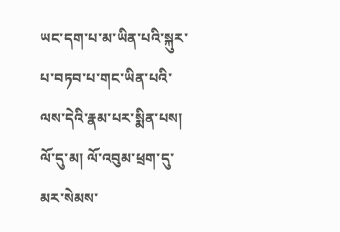ཡང་དག་པ་མ་ཡིན་པའི་སྐུར་པ་བཏབ་པ་གང་ཡིན་པའི་ལས་དེའི་རྣམ་པར་སྨིན་པས། ལོ་དུ་མ། ལོ་འབུམ་ཕྲག་དུ་མར་སེམས་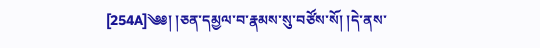[254A]༄༅། །ཅན་དམྱལ་བ་རྣམས་སུ་བཙོས་སོ། །དེ་ནས་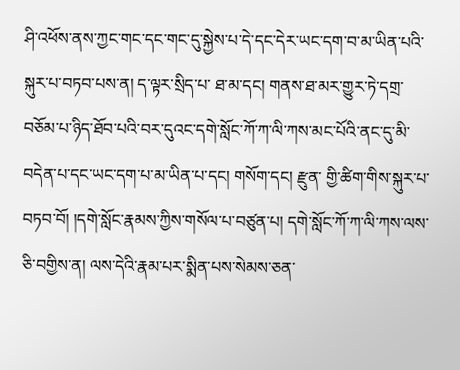ཤི་འཕོས་ནས་ཀྱང་གང་དང་གང་དུ་སྐྱེས་པ་དེ་དང་དེར་ཡང་དག་བ་མ་ཡིན་པའི་སྐུར་པ་བཏབ་པས་ན། ད་ལྟར་སྲིད་པ་ ཐ་མ་དང། གནས་ཐ་མར་གྱུར་ཏེ་དགྲ་བཅོམ་པ་ཉིད་ཐོབ་པའི་བར་དུའང་དགེ་སློང་ཀོ་ཀ་ལི་ཀས་མང་པོའི་ནང་དུ་མི་བདེན་པ་དང་ཡང་དག་པ་མ་ཡིན་པ་དང། གསོག་དང། རྫུན་ གྱི་ཚིག་གིས་སྐུར་པ་བཏབ་བོ། །དགེ་སློང་རྣམས་ཀྱིས་གསོལ་པ་བཙུན་པ། དགེ་སློང་ཀོ་ཀ་ལི་ཀས་ལས་ཅི་བགྱིས་ན། ལས་དེའི་རྣམ་པར་སྨིན་པས་སེམས་ཅན་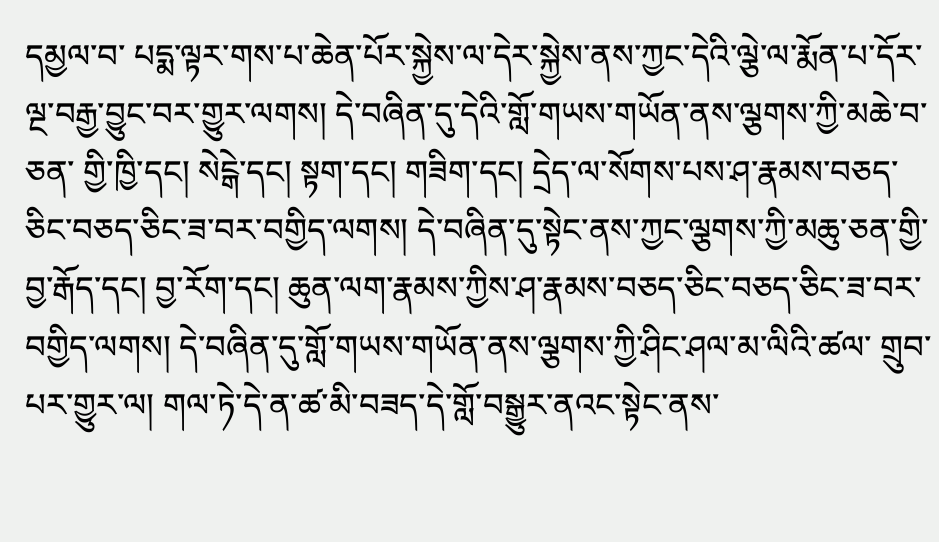དམྱལ་བ་ པདྨ་ལྟར་གས་པ་ཆེན་པོར་སྐྱེས་ལ་དེར་སྐྱེས་ནས་ཀྱང་དེའི་ལྕེ་ལ་རྨོན་པ་དོར་ལྔ་བརྒྱ་བྱུང་བར་གྱུར་ལགས། དེ་བཞིན་དུ་དེའི་གློ་གཡས་གཡོན་ནས་ལྕགས་ཀྱི་མཆེ་བ་ཅན་ གྱི་ཁྱི་དང། སེངྒེ་དང། སྟག་དང། གཟིག་དང། དྲེད་ལ་སོགས་པས་ཤ་རྣམས་བཅད་ཅིང་བཅད་ཅིང་ཟ་བར་བགྱིད་ལགས། དེ་བཞིན་དུ་སྟེང་ནས་ཀྱང་ལྕགས་ཀྱི་མཆུ་ཅན་གྱི་ བྱ་རྒོད་དང། བྱ་རོག་དང། ཆུན་ལག་རྣམས་ཀྱིས་ཤ་རྣམས་བཅད་ཅིང་བཅད་ཅིང་ཟ་བར་བགྱིད་ལགས། དེ་བཞིན་དུ་གློ་གཡས་གཡོན་ནས་ལྕགས་ཀྱི་ཤིང་ཤལ་མ་ལིའི་ཚལ་ གྲུབ་པར་གྱུར་ལ། གལ་ཏེ་དེ་ན་ཚ་མི་བཟད་དེ་གློ་བསྒྱུར་ནའང་སྟེང་ནས་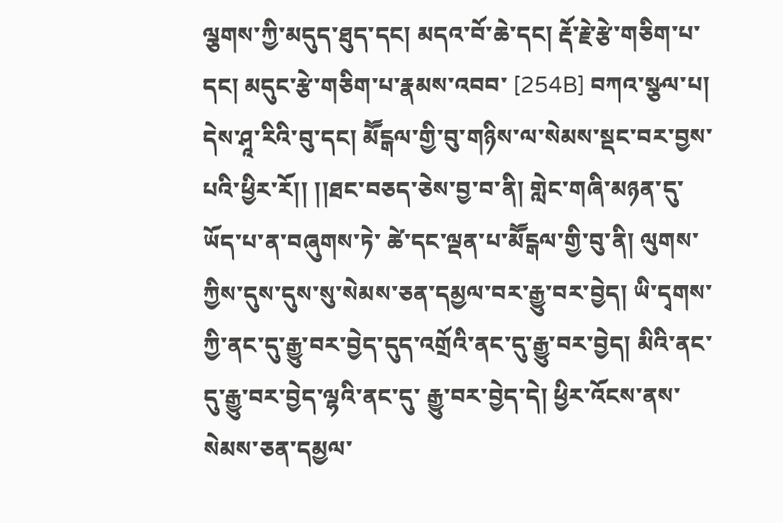ལྕགས་ཀྱི་མདུད་ཐུད་དང། མདའ་བོ་ཆེ་དང། རྡོ་རྗེ་རྩེ་གཅིག་པ་དང། མདུང་རྩེ་གཅིག་པ་རྣམས་འབབ་ [254B] བཀའ་སྩལ་པ། དེས་ཤཱ་རིའི་བུ་དང། མཽངྒལ་གྱི་བུ་གཉིས་ལ་སེམས་སྡང་བར་བྱས་པའི་ཕྱིར་རོ།། །།ཐང་བཅད་ཅེས་བྱ་བ་ནི། གླེང་གཞི་མཉན་དུ་ཡོད་པ་ན་བཞུགས་ཏེ་ ཚེ་དང་ལྡན་པ་མཽངྒལ་གྱི་བུ་ནི། ལུགས་ཀྱིས་དུས་དུས་སུ་སེམས་ཅན་དམྱལ་བར་རྒྱུ་བར་བྱེད། ཡི་དྭགས་ཀྱི་ནང་དུ་རྒྱུ་བར་བྱེད་དུད་འགྲོའི་ནང་དུ་རྒྱུ་བར་བྱེད། མིའི་ནང་དུ་རྒྱུ་བར་བྱེད་ལྷའི་ནང་དུ་ རྒྱུ་བར་བྱེད་དེ། ཕྱིར་འོངས་ནས་སེམས་ཅན་དམྱལ་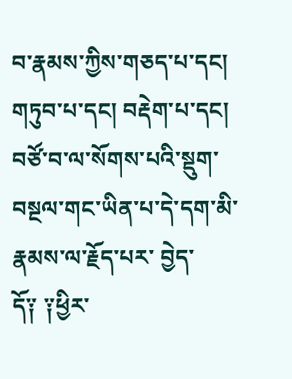བ་རྣམས་ཀྱིས་གཅད་པ་དང། གཏུབ་པ་དང། བརྡེག་པ་དང། བཙོ་བ་ལ་སོགས་པའི་སྡུག་བསྔལ་གང་ཡིན་པ་དེ་དག་མི་རྣམས་ལ་རྗོད་པར་ བྱེད་དོ༑ ༑ཕྱིར་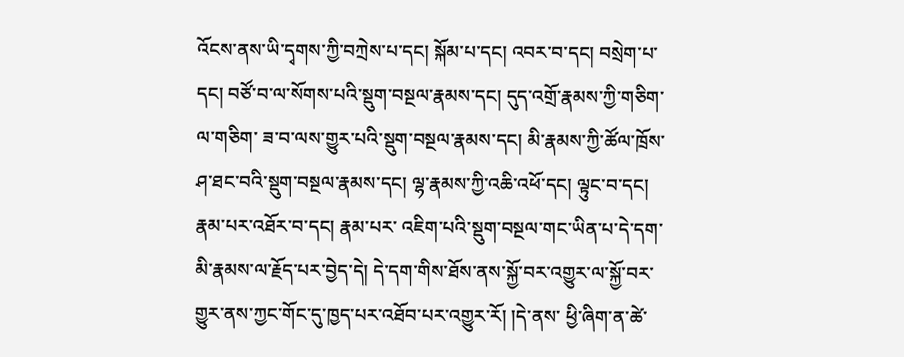འོངས་ནས་ཡི་དྭགས་ཀྱི་བཀྲེས་པ་དང། སྐོམ་པ་དང། འབར་བ་དང། བསྲེག་པ་དང། བཙོ་བ་ལ་སོགས་པའི་སྡུག་བསྔལ་རྣམས་དང། དུད་འགྲོ་རྣམས་ཀྱི་གཅིག་ལ་གཅིག་ ཟ་བ་ལས་གྱུར་པའི་སྡུག་བསྔལ་རྣམས་དང། མི་རྣམས་ཀྱི་ཚོལ་ཁྲོས་ཤ་ཐང་བའི་སྡུག་བསྔལ་རྣམས་དང། ལྷ་རྣམས་ཀྱི་འཆི་འཕོ་དང། ལྟུང་བ་དང། རྣམ་པར་འཐོར་བ་དང། རྣམ་པར་ འཇིག་པའི་སྡུག་བསྔལ་གང་ཡིན་པ་དེ་དག་མི་རྣམས་ལ་རྗོད་པར་བྱེད་དེ། དེ་དག་གིས་ཐོས་ནས་སྐྱོ་བར་འགྱུར་ལ་སྐྱོ་བར་གྱུར་ནས་ཀྱང་གོང་དུ་ཁྱད་པར་འཐོབ་པར་འགྱུར་རོ། །དེ་ནས་ ཕྱི་ཞིག་ན་ཚེ་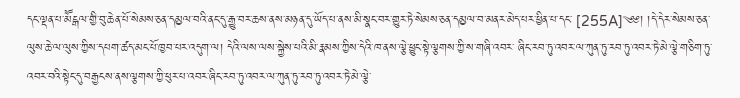དང་ལྡན་པ་མཽངྒལ་གྱི་བུ་ཆེན་པོ་སེམས་ཅན་དམྱལ་བའི་ནང་དུ་རྒྱུ་བར་ཆས་ནས་མཉན་དུ་ཡོད་པ་ནས་མི་སྣང་བར་གྱུར་ཏེ་སེམས་ཅན་དམྱལ་བ་མནར་མེད་པར་ཕྱིན་པ་དང་ [255A]༄༅། །དེ་དེར་སེམས་ཅན་ལུས་ཆེ་ལ་ལུས་ཀྱིས་དཔག་ཚད་མང་པོ་ཁྱབ་པར་འདུག་ལ། དེའི་ལས་ལས་སྐྱེས་པའི་མི་རྣམས་ཀྱིས་དེའི་ཁ་ནས་ལྕེ་ཕྱུང་སྟེ་ལྕགས་ཀྱི་ས་གཞི་འབར་ ཞིང་རབ་ཏུ་འབར་ལ་ཀུན་ཏུ་རབ་ཏུ་འབར་ཏེ་མེ་ལྕེ་གཅིག་ཏུ་འབར་བའི་སྟེང་དུ་བརྒྱངས་ནས་ལྕགས་ཀྱི་ཕུར་པ་འབར་ཞིང་རབ་ཏུ་འབར་ལ་ཀུན་ཏུ་རབ་ཏུ་འབར་ཏེ་མེ་ལྕེ་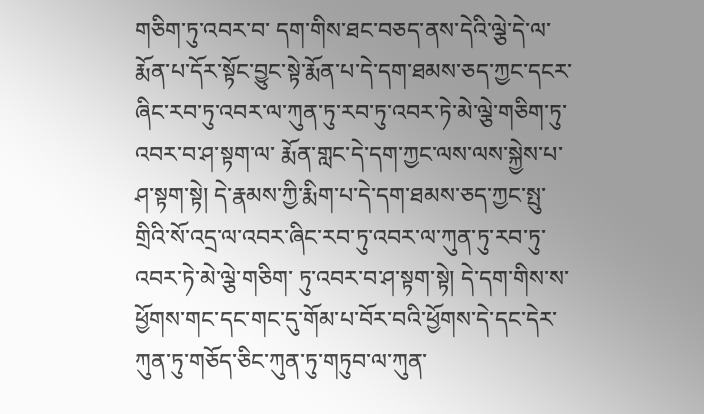གཅིག་ཏུ་འབར་བ་ དག་གིས་ཐང་བཅད་ནས་དེའི་ལྕེ་དེ་ལ་རྨོན་པ་དོར་སྟོང་བྱུང་སྟེ་རྨོན་པ་དེ་དག་ཐམས་ཅད་ཀྱང་དངར་ཞིང་རབ་ཏུ་འབར་ལ་ཀུན་ཏུ་རབ་ཏུ་འབར་ཏེ་མེ་ལྕེ་གཅིག་ཏུ་འབར་བ་ཤ་སྟག་ལ་ རྨོན་གླང་དེ་དག་ཀྱང་ལས་ལས་སྐྱེས་པ་ཤ་སྟག་སྟེ། དེ་རྣམས་ཀྱི་རྨིག་པ་དེ་དག་ཐམས་ཅད་ཀྱང་སྤུ་གྲིའི་སོ་འདྲ་ལ་འབར་ཞིང་རབ་ཏུ་འབར་ལ་ཀུན་ཏུ་རབ་ཏུ་འབར་ཏེ་མེ་ལྕེ་གཅིག་ ཏུ་འབར་བ་ཤ་སྟག་སྟེ། དེ་དག་གིས་ས་ཕྱོགས་གང་དང་གང་དུ་གོམ་པ་བོར་བའི་ཕྱོགས་དེ་དང་དེར་ཀུན་ཏུ་གཅོད་ཅིང་ཀུན་ཏུ་གཏུབ་ལ་ཀུན་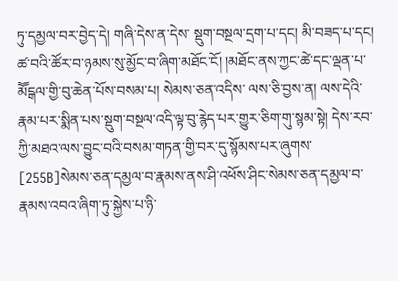ཏུ་དམྱལ་བར་བྱེད་དེ། གཞི་དེས་ན་དེས་ སྡུག་བསྔལ་དྲག་པ་དང། མི་བཟད་པ་དང། ཚ་བའི་ཚོར་བ་ཉམས་སུ་མྱོང་བ་ཞིག་མཐོང་ངོ། །མཐོང་ནས་ཀྱང་ཚེ་དང་ལྡན་པ་མཽངྒལ་གྱི་བུ་ཆེན་པོས་བསམ་པ། སེམས་ཅན་འདིས་ ལས་ཅི་བྱས་ན། ལས་དེའི་རྣམ་པར་སྨིན་པས་སྡུག་བསྔལ་འདི་ལྟ་བུ་རྙེད་པར་གྱུར་ཅིག་གུ་སྙམ་སྟེ། དེས་རབ་ཀྱི་མཐའ་ལས་བྱུང་བའི་བསམ་གཏན་གྱི་བར་དུ་སྙོམས་པར་ཞུགས་ [255B]སེམས་ཅན་དམྱལ་བ་རྣམས་ནས་ཤི་འཕོས་ཤིང་སེམས་ཅན་དམྱལ་བ་རྣམས་འབའ་ཞིག་ཏུ་སྐྱེས་པ་ཉི་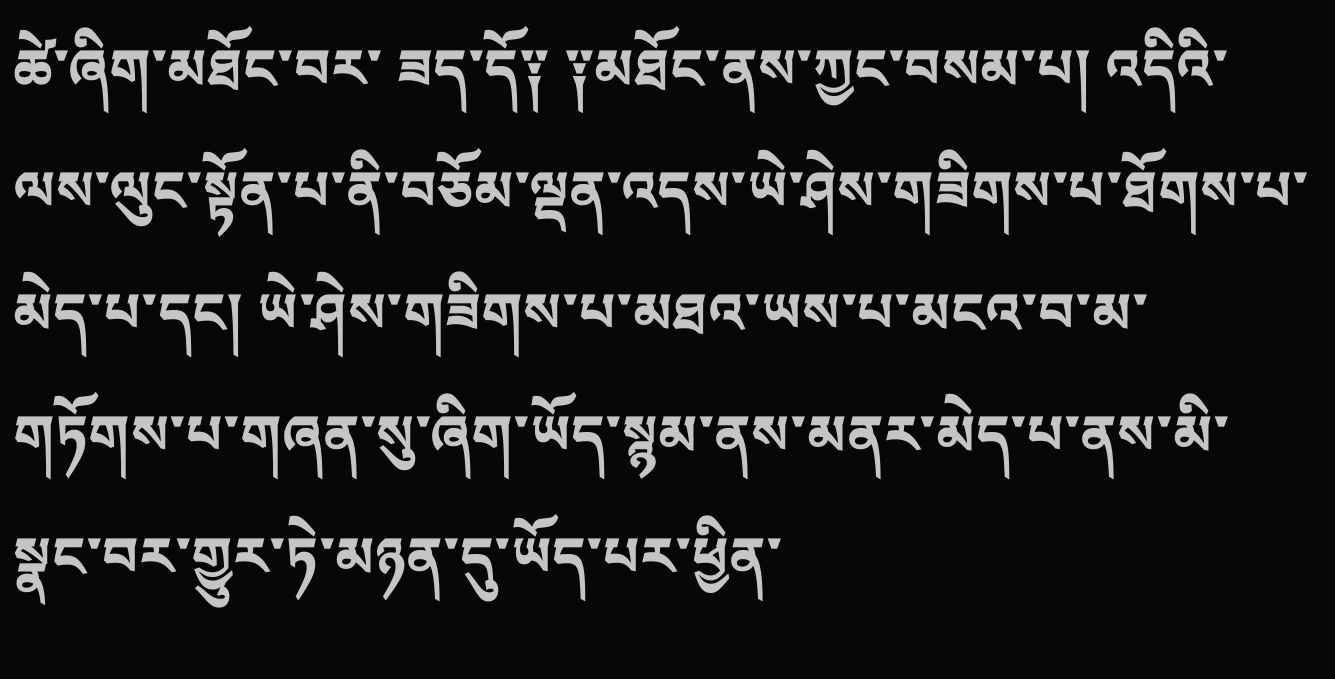ཚེ་ཞིག་མཐོང་བར་ ཟད་དོ༑ ༑མཐོང་ནས་ཀྱང་བསམ་པ། འདིའི་ལས་ལུང་སྟོན་པ་ནི་བཅོམ་ལྡན་འདས་ཡེ་ཤེས་གཟིགས་པ་ཐོགས་པ་མེད་པ་དང། ཡེ་ཤེས་གཟིགས་པ་མཐའ་ཡས་པ་མངའ་བ་མ་ གཏོགས་པ་གཞན་སུ་ཞིག་ཡོད་སྙམ་ནས་མནར་མེད་པ་ནས་མི་སྣང་བར་གྱུར་ཏེ་མཉན་དུ་ཡོད་པར་ཕྱིན་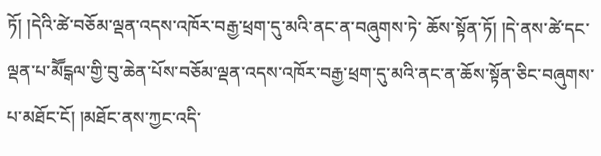ཏོ། །དེའི་ཚེ་བཅོམ་ལྡན་འདས་འཁོར་བརྒྱ་ཕྲག་དུ་མའི་ནང་ན་བཞུགས་ཏེ་ ཆོས་སྟོན་ཏོ། །དེ་ནས་ཚེ་དང་ལྡན་པ་མཽངྒལ་གྱི་བུ་ཆེན་པོས་བཅོམ་ལྡན་འདས་འཁོར་བརྒྱ་ཕྲག་དུ་མའི་ནང་ན་ཆོས་སྟོན་ཅིང་བཞུགས་པ་མཐོང་ངོ། །མཐོང་ནས་ཀྱང་འདི་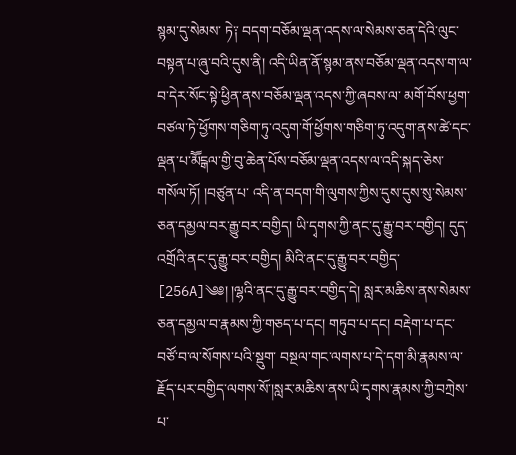སྙམ་དུ་སེམས་ ཏེ༑ བདག་བཅོམ་ལྡན་འདས་ལ་སེམས་ཅན་དེའི་ལུང་བསྟན་པ་ཞུ་བའི་དུས་ནི། འདི་ཡིན་ནོ་སྙམ་ནས་བཅོམ་ལྡན་འདས་ག་ལ་བ་དེར་སོང་སྟེ་ཕྱིན་ནས་བཅོམ་ལྡན་འདས་ཀྱི་ཞབས་ལ་ མགོ་བོས་ཕྱག་བཙལ་ཏེ་ཕྱོགས་གཅིག་ཏུ་འདུག་གོ་ཕྱོགས་གཅིག་ཏུ་འདུག་ནས་ཚེ་དང་ལྡན་པ་མཽངྒལ་གྱི་བུ་ཆེན་པོས་བཅོམ་ལྡན་འདས་ལ་འདི་སྐད་ཅེས་གསོལ་ཏོ། །བཙུན་པ་ འདི་ན་བདག་གི་ལུགས་ཀྱིས་དུས་དུས་སུ་སེམས་ཅན་དམྱལ་བར་རྒྱུ་བར་བགྱིད། ཡི་དྭགས་ཀྱི་ནང་དུ་རྒྱུ་བར་བགྱིད། དུད་འགྲོའི་ནང་དུ་རྒྱུ་བར་བགྱིད། མིའི་ནང་དུ་རྒྱུ་བར་བགྱིད་ [256A]༄༅། །ལྷའི་ནང་དུ་རྒྱུ་བར་བགྱིད་དེ། སླར་མཆིས་ནས་སེམས་ཅན་དམྱལ་བ་རྣམས་ཀྱི་གཅད་པ་དང། གཏུབ་པ་དང། བརྡེག་པ་དང་བཙོ་བ་ལ་སོགས་པའི་སྡུག་ བསྔལ་གང་ལགས་པ་དེ་དག་མི་རྣམས་ལ་རྗོད་པར་བགྱིད་ལགས་སོ་།སླར་མཆིས་ནས་ཡི་དྭགས་རྣམས་ཀྱི་བཀྲེས་པ་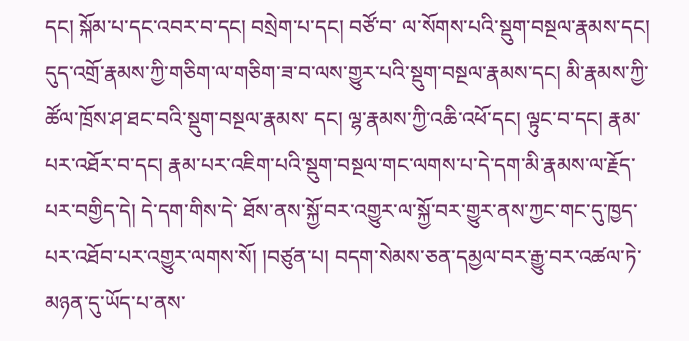དང། སྐོམ་པ་དང་འབར་བ་དང། བསྲེག་པ་དང། བཙོ་བ་ ལ་སོགས་པའི་སྡུག་བསྔལ་རྣམས་དང། དུད་འགྲོ་རྣམས་ཀྱི་གཅིག་ལ་གཅིག་ཟ་བ་ལས་གྱུར་པའི་སྡུག་བསྔལ་རྣམས་དང། མི་རྣམས་ཀྱི་ཚོལ་ཁྲོས་ཤ་ཐང་བའི་སྡུག་བསྔལ་རྣམས་ དང། ལྷ་རྣམས་ཀྱི་འཆི་འཕོ་དང། ལྟུང་བ་དང། རྣམ་པར་འཐོར་བ་དང། རྣམ་པར་འཇིག་པའི་སྡུག་བསྔལ་གང་ལགས་པ་དེ་དག་མི་རྣམས་ལ་རྗོད་པར་བགྱིད་དེ། དེ་དག་གིས་དེ་ ཐོས་ནས་སྐྱོ་བར་འགྱུར་ལ་སྐྱོ་བར་གྱུར་ནས་ཀྱང་གང་དུ་ཁྱད་པར་འཐོབ་པར་འགྱུར་ལགས་སོ། །བཙུན་པ། བདག་སེམས་ཅན་དམྱལ་བར་རྒྱུ་བར་འཚལ་ཏེ་མཉན་དུ་ཡོད་པ་ནས་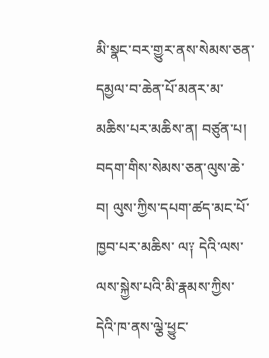མི་སྣང་བར་གྱུར་ནས་སེམས་ཅན་དམྱལ་བ་ཆེན་པོ་མནར་མ་མཆིས་པར་མཆིས་ན། བཙུན་པ། བདག་གིས་སེམས་ཅན་ལུས་ཆེ་བ། ལུས་ཀྱིས་དཔག་ཚད་མང་པོ་ཁྱབ་པར་མཆིས་ ལ༑ དེའི་ལས་ལས་སྐྱེས་པའི་མི་རྣམས་ཀྱིས་དེའི་ཁ་ནས་ལྕེ་ཕྱུང་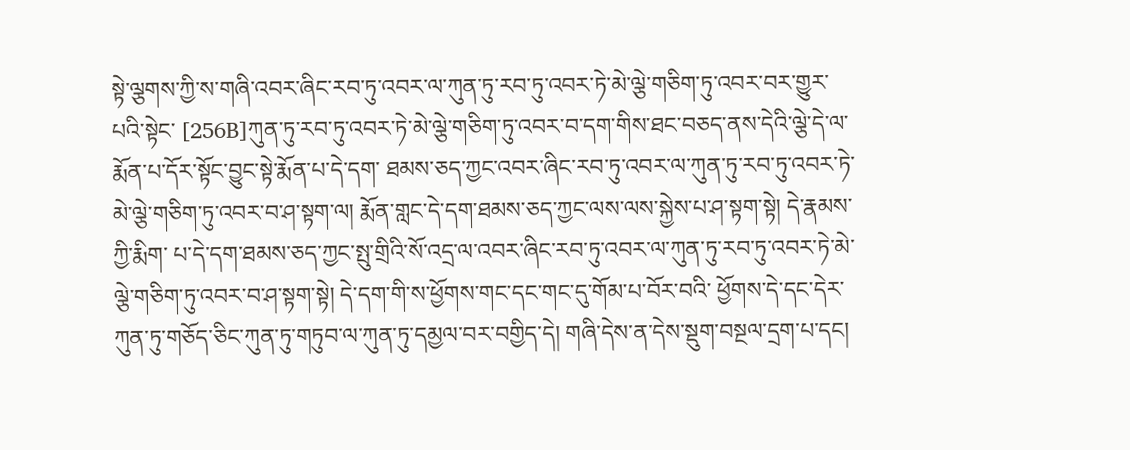སྟེ་ལྕགས་ཀྱི་ས་གཞི་འབར་ཞིང་རབ་ཏུ་འབར་ལ་ཀུན་ཏུ་རབ་ཏུ་འབར་ཏེ་མེ་ལྕེ་གཅིག་ཏུ་འབར་བར་གྱུར་པའི་སྟེང་ [256B]ཀུན་ཏུ་རབ་ཏུ་འབར་ཏེ་མེ་ལྕེ་གཅིག་ཏུ་འབར་བ་དག་གིས་ཐང་བཅད་ནས་དེའི་ལྕེ་དེ་ལ་རྨོན་པ་དོར་སྟོང་བྱུང་སྟེ་རྨོན་པ་དེ་དག་ ཐམས་ཅད་ཀྱང་འབར་ཞིང་རབ་ཏུ་འབར་ལ་ཀུན་ཏུ་རབ་ཏུ་འབར་ཏེ་མེ་ལྕེ་གཅིག་ཏུ་འབར་བ་ཤ་སྟག་ལ། རྨོན་གླང་དེ་དག་ཐམས་ཅད་ཀྱང་ལས་ལས་སྐྱེས་པ་ཤ་སྟག་སྟེ། དེ་རྣམས་ཀྱི་རྨིག་ པ་དེ་དག་ཐམས་ཅད་ཀྱང་སྤུ་གྲིའི་སོ་འདྲ་ལ་འབར་ཞིང་རབ་ཏུ་འབར་ལ་ཀུན་ཏུ་རབ་ཏུ་འབར་ཏེ་མེ་ལྕེ་གཅིག་ཏུ་འབར་བ་ཤ་སྟག་སྟེ། དེ་དག་གི་ས་ཕྱོགས་གང་དང་གང་དུ་གོམ་པ་བོར་བའི་ ཕྱོགས་དེ་དང་དེར་ཀུན་ཏུ་གཅོད་ཅིང་ཀུན་ཏུ་གཏུབ་ལ་ཀུན་ཏུ་དམྱལ་བར་བགྱིད་དེ། གཞི་དེས་ན་དེས་སྡུག་བསྔལ་དྲག་པ་དང།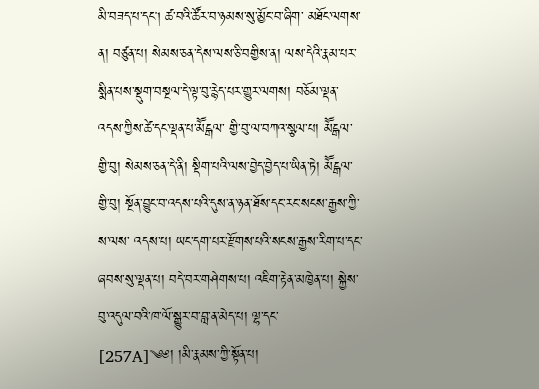མི་བཟད་པ་དང། ཚ་བའི་ཚོར་བ་ཉམས་སུ་མྱོང་བ་ཞིག་ མཐོང་ལགས་ན། བཙུན་པ། སེམས་ཅན་དེས་ལས་ཅི་བགྱིས་ན། ལས་དེའི་རྣམ་པར་སྨིན་པས་སྡུག་བསྔལ་དེ་ལྟ་བུ་རྙེད་པར་གྱུར་ལགས། བཅོམ་ལྡན་འདས་ཀྱིས་ཚེ་དང་ལྡན་པ་མཽངྒལ་ གྱི་བུ་ལ་བཀའ་སྩལ་པ། མཽངྒལ་གྱི་བུ། སེམས་ཅན་དེ་ནི། སྡིག་པའི་ལས་བྱེད་བྱེད་པ་ཡིན་ཏེ། མཽངྒལ་གྱི་བུ། སྔོན་བྱུང་བ་འདས་པའི་དུས་ན་ཉན་ཐོས་དང་རང་སངས་རྒྱས་ཀྱི་ས་ལས་ འདས་པ། ཡང་དག་པར་རྫོགས་པའི་སངས་རྒྱས་རིག་པ་དང་ཞབས་སུ་ལྡན་པ། བདེ་བར་གཤེགས་པ། འཇིག་རྟེན་མཁྱེན་པ། སྐྱེས་བུ་འདུལ་བའི་ཁ་ལོ་སྒྱུར་བ་བླ་ན་མེད་པ། ལྷ་དང་ [257A]༄༅། །མི་རྣམས་ཀྱི་སྟོན་པ།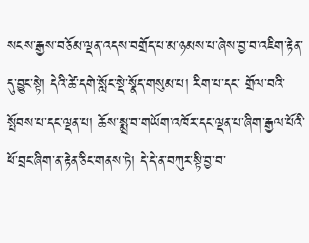སངས་རྒྱས་བཅོམ་ལྡན་འདས་བགྲོད་པ་མ་ཉམས་པ་ཞེས་བྱ་བ་འཇིག་རྟེན་དུ་བྱུང་སྟེ། དེའི་ཚེ་དགེ་སློང་སྡེ་སྣོད་གསུམ་པ། རིག་པ་དང་ གྲོལ་བའི་སྤོབས་པ་དང་ལྡན་པ། ཆོས་སྨྲ་བ་གཡོག་འཁོར་དང་ལྡན་པ་ཞིག་རྒྱལ་པོའི་ཕོ་བྲང་ཞིག་ན་རྟེན་ཅིང་གནས་ཏེ། དེ་དེ་ན་བཀུར་སྟི་བྱ་བ་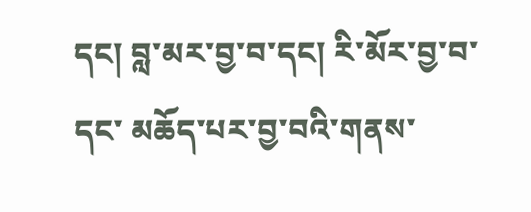དང། བླ་མར་བྱ་བ་དང། རི་མོར་བྱ་བ་དང་ མཆོད་པར་བྱ་བའི་གནས་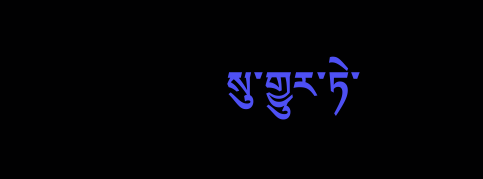སུ་གྱུར་ཏེ་